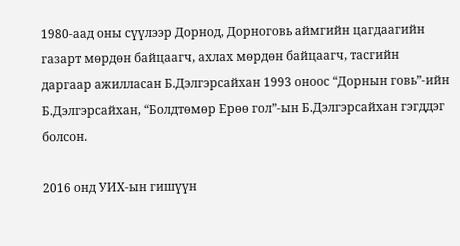1980-аад оны сүүлээр Дорнод, Дорноговь аймгийн цагдаагийн газарт мөрдөн байцаагч, ахлах мөрдөн байцаагч, тасгийн даргаар ажилласан Б.Дэлгэрсайхан 1993 оноос “Дорнын говь”-ийн Б.Дэлгэрсайхан, “Болдтөмөр Ерөө гол”-ын Б.Дэлгэрсайхан гэгддэг болсон.

2016 онд УИХ-ын гишүүн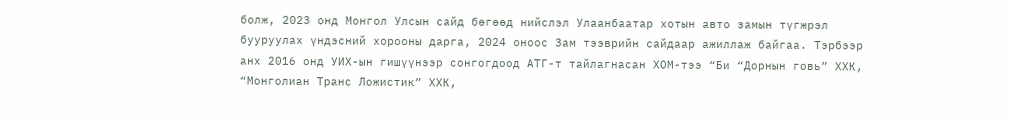болж, 2023 онд Монгол Улсын сайд бөгөөд нийслэл Улаанбаатар хотын авто замын түгжрэл бууруулах үндэсний хорооны дарга, 2024 оноос Зам тээврийн сайдаар ажиллаж байгаа. Тэрбээр анх 2016 онд УИХ-ын гишүүнээр сонгогдоод АТГ-т тайлагнасан ХОМ-тээ “Би “Дорнын говь” ХХК, “Монголиан Транс Ложистик” ХХК,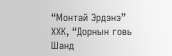“Монтай Эрдэнэ” ХХК, “Дорнын говь Шанд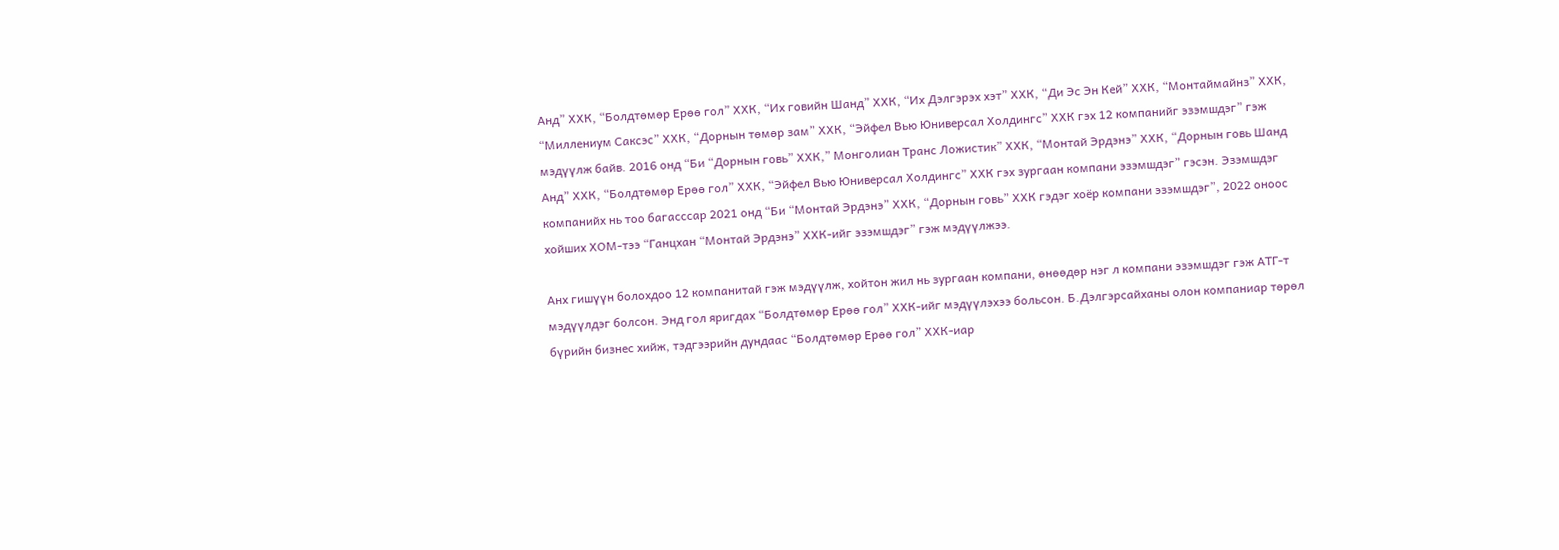Анд” ХХК, “Болдтөмөр Ерөө гол” ХХК, “Их говийн Шанд” ХХК, “Их Дэлгэрэх хэт” ХХК, “Ди Эс Эн Кей” ХХК, “Монтаймайнз” ХХК, “Миллениум Саксэс” ХХК, “Дорнын төмөр зам” ХХК, “Эйфел Вью Юниверсал Холдингс” ХХК гэх 12 компанийг эзэмшдэг” гэж мэдүүлж байв. 2016 онд “Би “Дорнын говь” ХХК,” Монголиан Транс Ложистик” ХХК, “Монтай Эрдэнэ” ХХК, “Дорнын говь Шанд Анд” ХХК, “Болдтөмөр Ерөө гол” ХХК, “Эйфел Вью Юниверсал Холдингс” ХХК гэх зургаан компани эзэмшдэг” гэсэн. Эзэмшдэг компанийх нь тоо багасссар 2021 онд “Би “Монтай Эрдэнэ” ХХК, “Дорнын говь” ХХК гэдэг хоёр компани эзэмшдэг”, 2022 оноос хойших ХОМ-тээ “Ганцхан “Монтай Эрдэнэ” ХХК-ийг эзэмшдэг” гэж мэдүүлжээ.

Анх гишүүн болохдоо 12 компанитай гэж мэдүүлж, хойтон жил нь зургаан компани, өнөөдөр нэг л компани эзэмшдэг гэж АТГ-т мэдүүлдэг болсон. Энд гол яригдах “Болдтөмөр Ерөө гол” ХХК-ийг мэдүүлэхээ больсон. Б.Дэлгэрсайханы олон компаниар төрөл бүрийн бизнес хийж, тэдгээрийн дундаас “Болдтөмөр Ерөө гол” ХХК-иар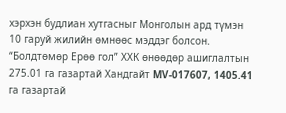хэрхэн будлиан хутгасныг Монголын ард түмэн 10 гаруй жилийн өмнөөс мэддэг болсон. “Болдтөмөр Ерөө гол” ХХК өнөөдөр ашиглалтын 275.01 га газартай Хандгайт MV-017607, 1405.41 га газартай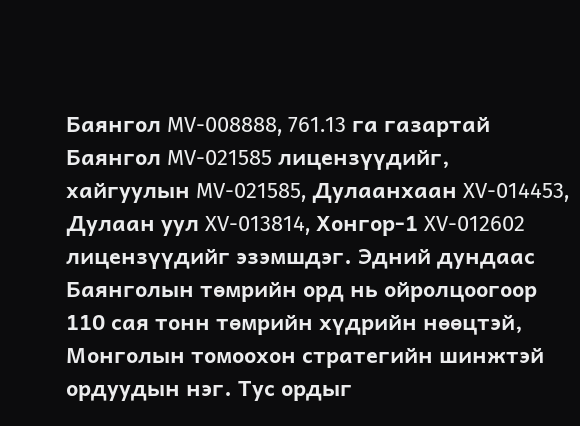Баянгол MV-008888, 761.13 га газартай Баянгол MV-021585 лицензүүдийг, хайгуулын MV-021585, Дулаанхаан XV-014453, Дулаан уул XV-013814, Хонгор-1 XV-012602 лицензүүдийг эзэмшдэг. Эдний дундаас Баянголын төмрийн орд нь ойролцоогоор 110 сая тонн төмрийн хүдрийн нөөцтэй, Монголын томоохон стратегийн шинжтэй ордуудын нэг. Тус ордыг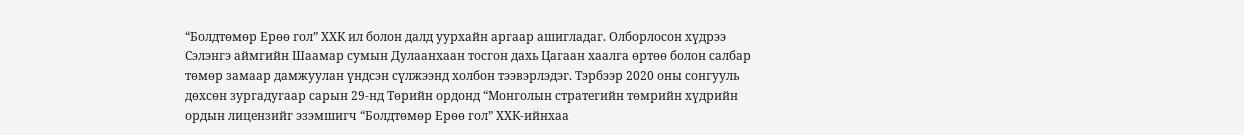“Болдтөмөр Ерөө гол” ХХК ил болон далд уурхайн аргаар ашигладаг. Олборлосон хүдрээ Сэлэнгэ аймгийн Шаамар сумын Дулаанхаан тосгон дахь Цагаан хаалга өртөө болон салбар төмөр замаар дамжуулан үндсэн сүлжээнд холбон тээвэрлэдэг. Тэрбээр 2020 оны сонгууль дөхсөн зургадугаар сарын 29-нд Төрийн ордонд “Монголын стратегийн төмрийн хүдрийн ордын лицензийг эзэмшигч “Болдтөмөр Ерөө гол” ХХК-ийнхаа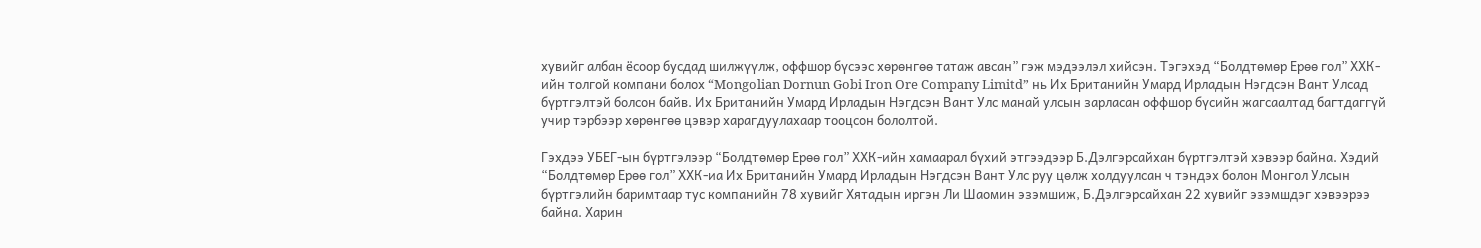хувийг албан ёсоор бусдад шилжүүлж, оффшор бүсээс хөрөнгөө татаж авсан” гэж мэдээлэл хийсэн. Тэгэхэд “Болдтөмөр Ерөө гол” ХХК-ийн толгой компани болох “Mongolian Dornun Gobi Iron Ore Company Limitd” нь Их Британийн Умард Ирладын Нэгдсэн Вант Улсад бүртгэлтэй болсон байв. Их Британийн Умард Ирладын Нэгдсэн Вант Улс манай улсын зарласан оффшор бүсийн жагсаалтад багтдаггүй учир тэрбээр хөрөнгөө цэвэр харагдуулахаар тооцсон бололтой.

Гэхдээ УБЕГ-ын бүртгэлээр “Болдтөмөр Ерөө гол” ХХК-ийн хамаарал бүхий этгээдээр Б.Дэлгэрсайхан бүртгэлтэй хэвээр байна. Хэдий “Болдтөмөр Ерөө гол” ХХК-иа Их Британийн Умард Ирладын Нэгдсэн Вант Улс руу цөлж холдуулсан ч тэндэх болон Монгол Улсын бүртгэлийн баримтаар тус компанийн 78 хувийг Хятадын иргэн Ли Шаомин эзэмшиж, Б.Дэлгэрсайхан 22 хувийг эзэмшдэг хэвээрээ байна. Харин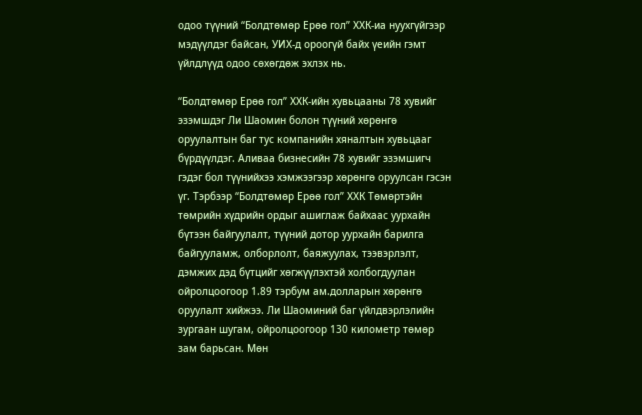одоо түүний “Болдтөмөр Ерөө гол” ХХК-иа нуухгүйгээр мэдүүлдэг байсан, УИХ-д ороогүй байх үеийн гэмт үйлдлүүд одоо сөхөгдөж эхлэх нь.

“Болдтөмөр Ерөө гол” ХХК-ийн хувьцааны 78 хувийг эзэмшдэг Ли Шаомин болон түүний хөрөнгө оруулалтын баг тус компанийн хяналтын хувьцааг бүрдүүлдэг. Аливаа бизнесийн 78 хувийг эзэмшигч гэдэг бол түүнийхээ хэмжээгээр хөрөнгө оруулсан гэсэн үг. Тэрбээр “Болдтөмөр Ерөө гол” ХХК Төмөртэйн төмрийн хүдрийн ордыг ашиглаж байхаас уурхайн бүтээн байгуулалт, түүний дотор уурхайн барилга байгууламж, олборлолт, баяжуулах, тээвэрлэлт, дэмжих дэд бүтцийг хөгжүүлэхтэй холбогдуулан ойролцоогоор 1.89 тэрбум ам.долларын хөрөнгө оруулалт хийжээ. Ли Шаоминий баг үйлдвэрлэлийн зургаан шугам, ойролцоогоор 130 километр төмөр зам барьсан. Мөн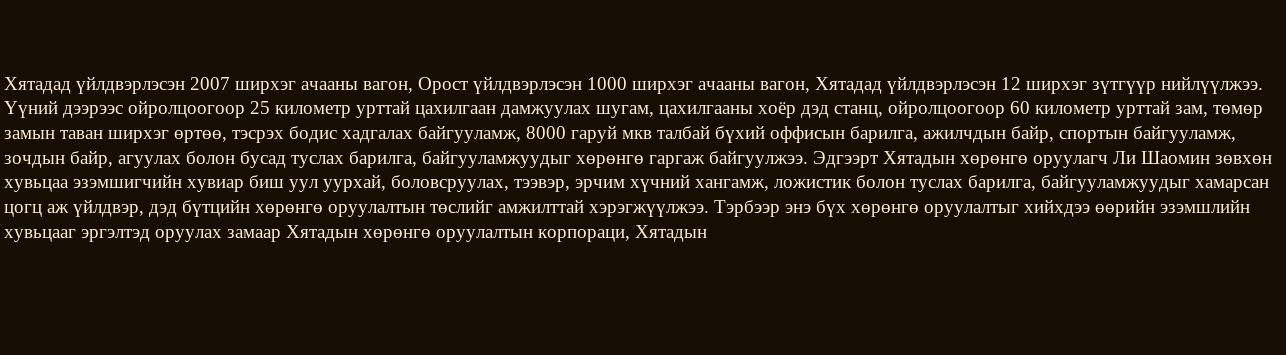Хятадад үйлдвэрлэсэн 2007 ширхэг ачааны вагон, Орост үйлдвэрлэсэн 1000 ширхэг ачааны вагон, Хятадад үйлдвэрлэсэн 12 ширхэг зүтгүүр нийлүүлжээ. Үүний дээрээс ойролцоогоор 25 километр урттай цахилгаан дамжуулах шугам, цахилгааны хоёр дэд станц, ойролцоогоор 60 километр урттай зам, төмөр замын таван ширхэг өртөө, тэсрэх бодис хадгалах байгууламж, 8000 гаруй мкв талбай бүхий оффисын барилга, ажилчдын байр, спортын байгууламж, зочдын байр, агуулах болон бусад туслах барилга, байгууламжуудыг хөрөнгө гаргаж байгуулжээ. Эдгээрт Хятадын хөрөнгө оруулагч Ли Шаомин зөвхөн хувьцаа эзэмшигчийн хувиар биш уул уурхай, боловсруулах, тээвэр, эрчим хүчний хангамж, ложистик болон туслах барилга, байгууламжуудыг хамарсан цогц аж үйлдвэр, дэд бүтцийн хөрөнгө оруулалтын төслийг амжилттай хэрэгжүүлжээ. Тэрбээр энэ бүх хөрөнгө оруулалтыг хийхдээ өөрийн эзэмшлийн хувьцааг эргэлтэд оруулах замаар Хятадын хөрөнгө оруулалтын корпораци, Хятадын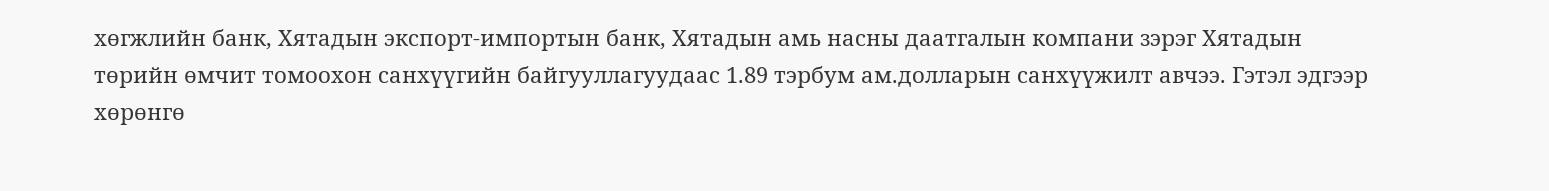хөгжлийн банк, Хятадын экспорт-импортын банк, Хятадын амь насны даатгалын компани зэрэг Хятадын төрийн өмчит томоохон санхүүгийн байгууллагуудаас 1.89 тэрбум ам.долларын санхүүжилт авчээ. Гэтэл эдгээр хөрөнгө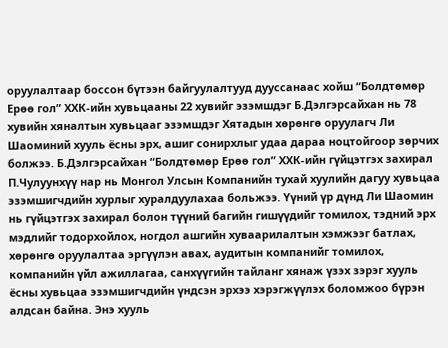оруулалтаар боссон бүтээн байгуулалтууд дууссанаас хойш “Болдтөмөр Ерөө гол” ХХК-ийн хувьцааны 22 хувийг эзэмшдэг Б.Дэлгэрсайхан нь 78 хувийн хяналтын хувьцааг эзэмшдэг Хятадын хөрөнгө оруулагч Ли Шаоминий хууль ёсны эрх, ашиг сонирхлыг удаа дараа ноцтойгоор зөрчих болжээ. Б.Дэлгэрсайхан “Болдтөмөр Ерөө гол” ХХК-ийн гүйцэтгэх захирал П.Чулуунхүү нар нь Монгол Улсын Компанийн тухай хуулийн дагуу хувьцаа эзэмшигчдийн хурлыг хуралдуулахаа больжээ. Үүний үр дүнд Ли Шаомин нь гүйцэтгэх захирал болон түүний багийн гишүүдийг томилох, тэдний эрх мэдлийг тодорхойлох, ногдол ашгийн хуваарилалтын хэмжээг батлах, хөрөнгө оруулалтаа эргүүлэн авах, аудитын компанийг томилох, компанийн үйл ажиллагаа, санхүүгийн тайланг хянаж үзэх зэрэг хууль ёсны хувьцаа эзэмшигчдийн үндсэн эрхээ хэрэгжүүлэх боломжоо бүрэн алдсан байна. Энэ хууль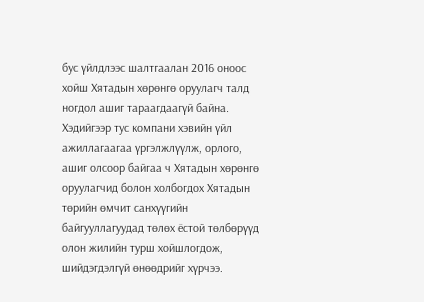бус үйлдлээс шалтгаалан 2016 оноос хойш Хятадын хөрөнгө оруулагч талд ногдол ашиг тараагдаагүй байна. Хэдийгээр тус компани хэвийн үйл ажиллагаагаа үргэлжлүүлж, орлого, ашиг олсоор байгаа ч Хятадын хөрөнгө оруулагчид болон холбогдох Хятадын төрийн өмчит санхүүгийн байгууллагуудад төлөх ёстой төлбөрүүд олон жилийн турш хойшлогдож, шийдэгдэлгүй өнөөдрийг хүрчээ.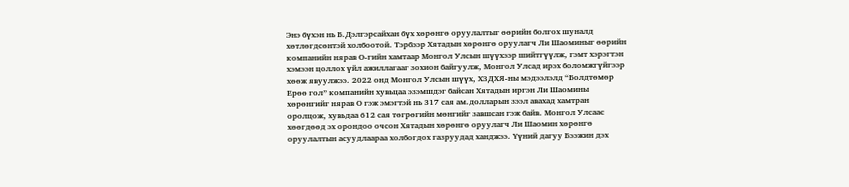Энэ бүхэн нь Б.Дэлгэрсайхан бүх хөрөнгө оруулалтыг өөрийн болгох шуналд хөтлөгдсөнтэй холбоотой. Тэрбээр Хятадын хөрөнгө оруулагч Ли Шаоминыг өөрийн компанийн нярав О-гийн хамтаар Монгол Улсын шүүхээр шийтгүүлж, гэмт хэрэгтэн хэмээн цоллох үйл ажиллагааг зохион байгуулж, Монгол Улсад ирэх боломжгүйгээр хөөж явуулжээ. 2022 онд Монгол Улсын шүүх, ХЗДХЯ-ны мэдээлэлд “Болдтөмөр Ерөө гол” компанийн хувьцаа эзэмшдэг байсан Хятадын иргэн Ли Шаомины хөрөнгийг нярав О гэж эмэгтэй нь 317 сая ам.долларын зээл авахад хамтран оролцож, хувьдаа 612 сая төгрөгийн мөнгийг завшсан гэж байв. Монгол Улсаас хөөгдөөд эх орондоо очсон Хятадын хөрөнгө оруулагч Ли Шаомин хөрөнгө оруулалтын асуудлаараа холбогдох газруудад ханджээ. Үүний дагуу Бээжин дэх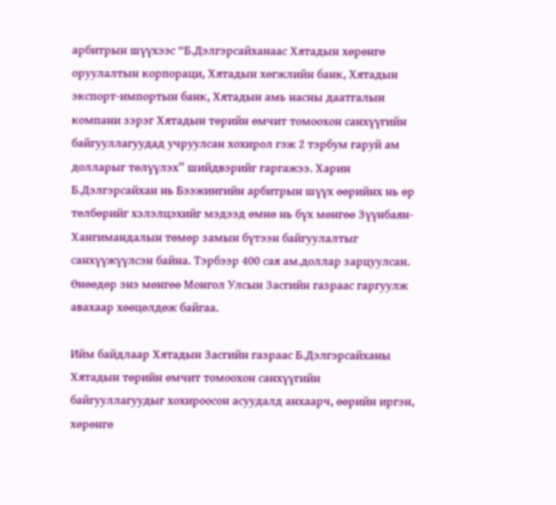арбитрын шүүхээс “Б.Дэлгэрсайханаас Хятадын хөрөнгө оруулалтын корпораци, Хятадын хөгжлийн банк, Хятадын экспорт-импортын банк, Хятадын амь насны даатгалын компани зэрэг Хятадын төрийн өмчит томоохон санхүүгийн байгууллагуудад учруулсан хохирол гэж 2 тэрбум гаруй ам долларыг төлүүлэх” шийдвэрийг гаргажээ. Харин Б.Дэлгэрсайхан нь Бээжингийн арбитрын шүүх өөрийнх нь өр төлбөрийг хэлэлцэхийг мэдээд өмнө нь бүх мөнгөө Зүүнбаян-Хангимандалын төмөр замын бүтээн байгуулалтыг санхүүжүүлсэн байна. Тэрбээр 400 сая ам.доллар зарцуулсан. Өнөөдөр энэ мөнгөө Монгол Улсын Засгийн газраас гаргуулж авахаар хөөцөлдөж байгаа.

Ийм байдлаар Хятадын Засгийн газраас Б.Дэлгэрсайханы Хятадын төрийн өмчит томоохон санхүүгийн байгууллагуудыг хохироосон асуудалд анхаарч, өөрийн иргэн, хөрөнгө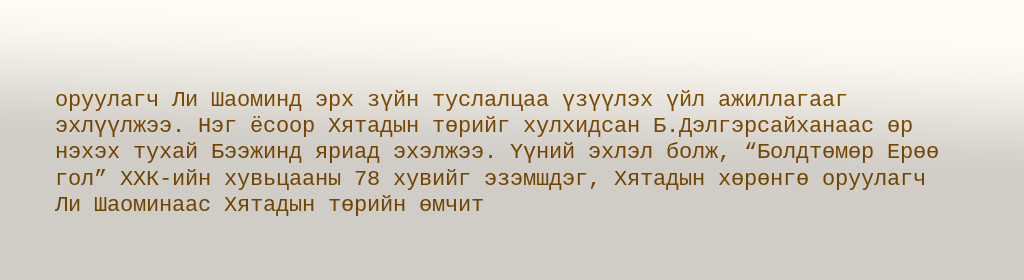оруулагч Ли Шаоминд эрх зүйн туслалцаа үзүүлэх үйл ажиллагааг эхлүүлжээ. Нэг ёсоор Хятадын төрийг хулхидсан Б.Дэлгэрсайханаас өр нэхэх тухай Бээжинд яриад эхэлжээ. Үүний эхлэл болж, “Болдтөмөр Ерөө гол” ХХК-ийн хувьцааны 78 хувийг эзэмшдэг, Хятадын хөрөнгө оруулагч Ли Шаоминаас Хятадын төрийн өмчит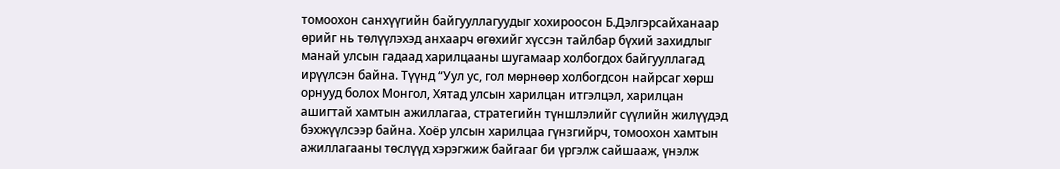томоохон санхүүгийн байгууллагуудыг хохироосон Б.Дэлгэрсайханаар өрийг нь төлүүлэхэд анхаарч өгөхийг хүссэн тайлбар бүхий захидлыг манай улсын гадаад харилцааны шугамаар холбогдох байгууллагад ирүүлсэн байна. Түүнд “Уул ус, гол мөрнөөр холбогдсон найрсаг хөрш орнууд болох Монгол, Хятад улсын харилцан итгэлцэл, харилцан ашигтай хамтын ажиллагаа, стратегийн түншлэлийг сүүлийн жилүүдэд бэхжүүлсээр байна. Хоёр улсын харилцаа гүнзгийрч, томоохон хамтын ажиллагааны төслүүд хэрэгжиж байгааг би үргэлж сайшааж, үнэлж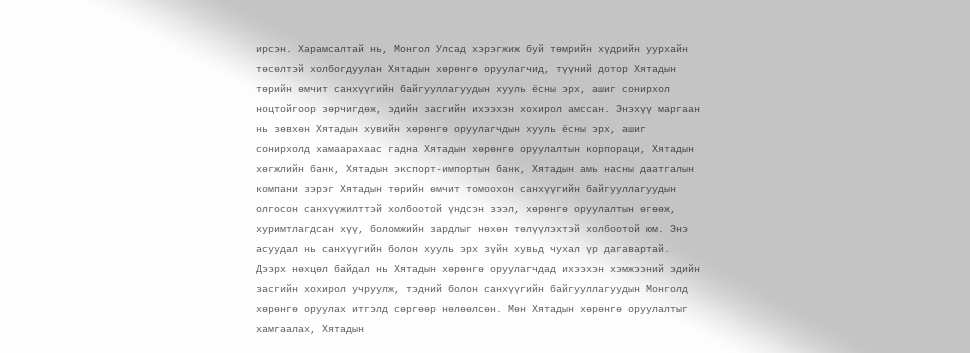ирсэн. Харамсалтай нь, Монгол Улсад хэрэгжиж буй төмрийн хүдрийн уурхайн төсөлтэй холбогдуулан Хятадын хөрөнгө оруулагчид, түүний дотор Хятадын төрийн өмчит санхүүгийн байгууллагуудын хууль ёсны эрх, ашиг сонирхол ноцтойгоор зөрчигдөж, эдийн засгийн ихээхэн хохирол амссан. Энэхүү маргаан нь зөвхөн Хятадын хувийн хөрөнгө оруулагчдын хууль ёсны эрх, ашиг сонирхолд хамаарахаас гадна Хятадын хөрөнгө оруулалтын корпораци, Хятадын хөгжлийн банк, Хятадын экспорт-импортын банк, Хятадын амь насны даатгалын компани зэрэг Хятадын төрийн өмчит томоохон санхүүгийн байгууллагуудын олгосон санхүүжилттэй холбоотой үндсэн зээл, хөрөнгө оруулалтын өгөөж, хуримтлагдсан хүү, боломжийн зардлыг нөхөн төлүүлэхтэй холбоотой юм. Энэ асуудал нь санхүүгийн болон хууль эрх зүйн хувьд чухал үр дагавартай. Дээрх нөхцөл байдал нь Хятадын хөрөнгө оруулагчдад ихээхэн хэмжээний эдийн засгийн хохирол учруулж, тэдний болон санхүүгийн байгууллагуудын Монголд хөрөнгө оруулах итгэлд сөргөөр нөлөөлсөн. Мөн Хятадын хөрөнгө оруулалтыг хамгаалах, Хятадын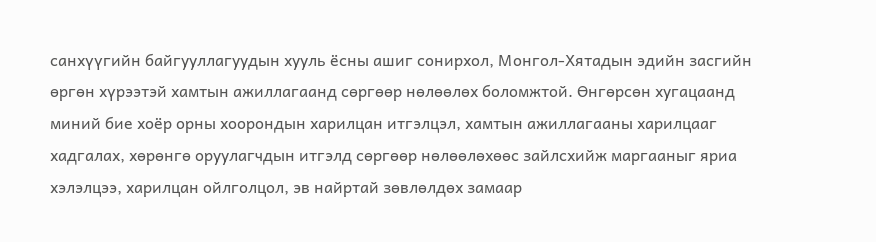санхүүгийн байгууллагуудын хууль ёсны ашиг сонирхол, Монгол-Хятадын эдийн засгийн өргөн хүрээтэй хамтын ажиллагаанд сөргөөр нөлөөлөх боломжтой. Өнгөрсөн хугацаанд миний бие хоёр орны хоорондын харилцан итгэлцэл, хамтын ажиллагааны харилцааг хадгалах, хөрөнгө оруулагчдын итгэлд сөргөөр нөлөөлөхөөс зайлсхийж маргааныг яриа хэлэлцээ, харилцан ойлголцол, эв найртай зөвлөлдөх замаар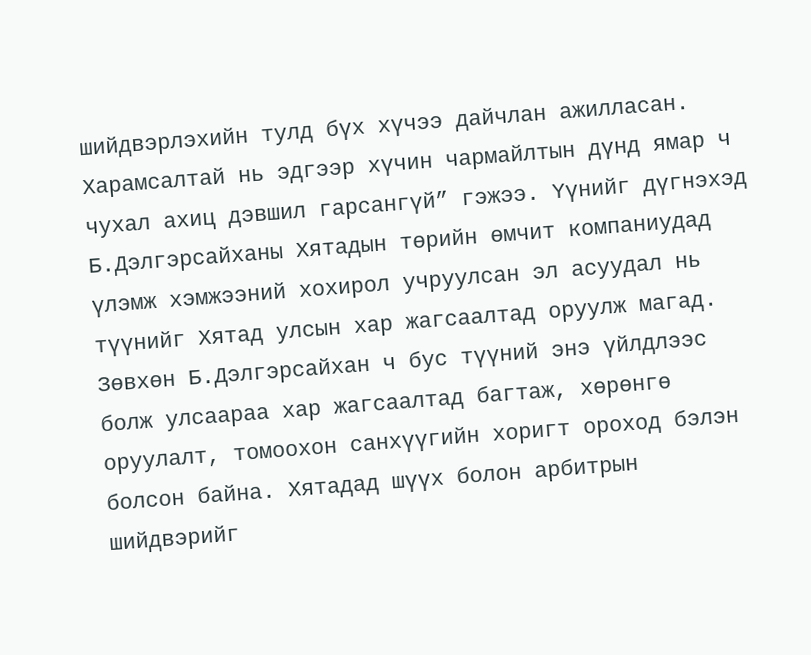шийдвэрлэхийн тулд бүх хүчээ дайчлан ажилласан. Харамсалтай нь эдгээр хүчин чармайлтын дүнд ямар ч чухал ахиц дэвшил гарсангүй” гэжээ. Үүнийг дүгнэхэд Б.Дэлгэрсайханы Хятадын төрийн өмчит компаниудад үлэмж хэмжээний хохирол учруулсан эл асуудал нь түүнийг Хятад улсын хар жагсаалтад оруулж магад. Зөвхөн Б.Дэлгэрсайхан ч бус түүний энэ үйлдлээс болж улсаараа хар жагсаалтад багтаж, хөрөнгө оруулалт, томоохон санхүүгийн хоригт ороход бэлэн болсон байна. Хятадад шүүх болон арбитрын шийдвэрийг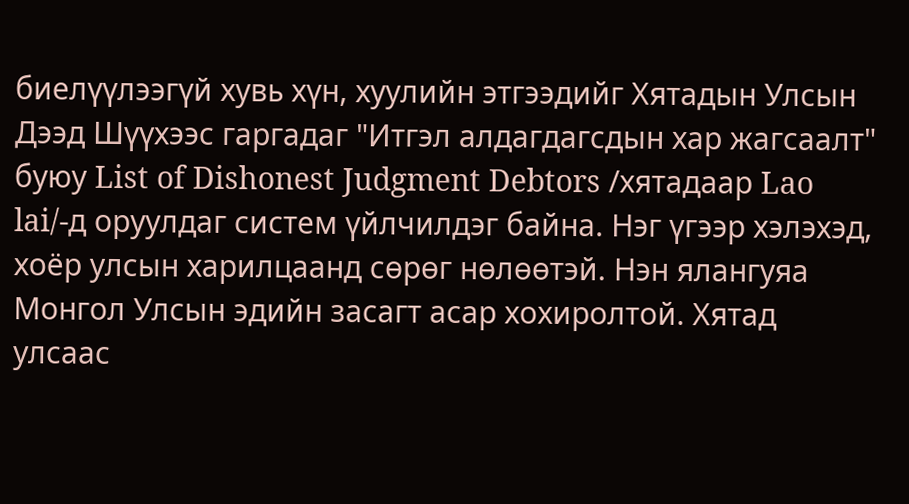биелүүлээгүй хувь хүн, хуулийн этгээдийг Хятадын Улсын Дээд Шүүхээс гаргадаг "Итгэл алдагдагсдын хар жагсаалт" буюу List of Dishonest Judgment Debtors /хятадаар Lao lai/-д оруулдаг систем үйлчилдэг байна. Нэг үгээр хэлэхэд, хоёр улсын харилцаанд сөрөг нөлөөтэй. Нэн ялангуяа Монгол Улсын эдийн засагт асар хохиролтой. Хятад улсаас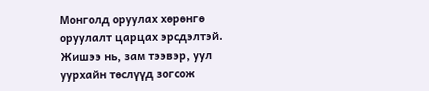Монголд оруулах хөрөнгө оруулалт царцах эрсдэлтэй. Жишээ нь, зам тээвэр, уул уурхайн төслүүд зогсож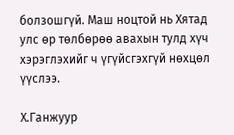болзошгүй. Маш ноцтой нь Хятад улс өр төлбөрөө авахын тулд хүч хэрэглэхийг ч үгүйсгэхгүй нөхцөл үүслээ.

Х.Ганжуур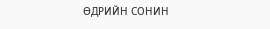ӨДРИЙН СОНИН